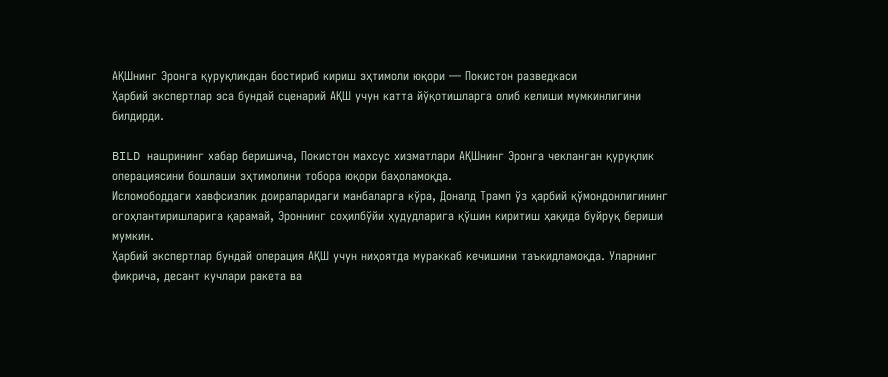АҚШнинг Эронга қуруқликдан бостириб кириш эҳтимоли юқори — Покистон разведкаси
Ҳарбий экспертлар эса бундай сценарий АҚШ учун катта йўқотишларга олиб келиши мумкинлигини билдирди.

BILD нашрининг хабар беришича, Покистон махсус хизматлари АҚШнинг Эронга чекланган қуруқлик операциясини бошлаши эҳтимолини тобора юқори баҳоламоқда.
Исломободдаги хавфсизлик доираларидаги манбаларга кўра, Доналд Трамп ўз ҳарбий қўмондонлигининг огоҳлантиришларига қарамай, Эроннинг соҳилбўйи ҳудудларига қўшин киритиш ҳақида буйруқ бериши мумкин.
Ҳарбий экспертлар бундай операция АҚШ учун ниҳоятда мураккаб кечишини таъкидламоқда. Уларнинг фикрича, десант кучлари ракета ва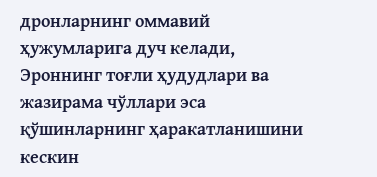дронларнинг оммавий ҳужумларига дуч келади, Эроннинг тоғли ҳудудлари ва жазирама чўллари эса қўшинларнинг ҳаракатланишини кескин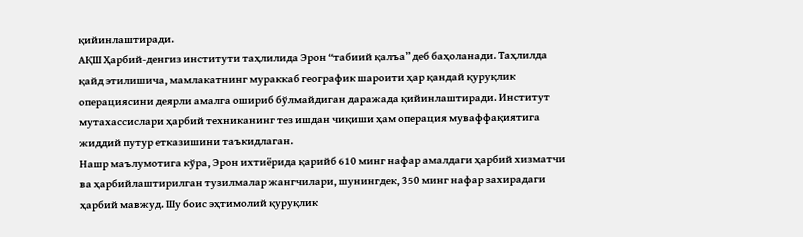қийинлаштиради.
АҚШ Ҳарбий-денгиз институти таҳлилида Эрон “табиий қалъа” деб баҳоланади. Таҳлилда қайд этилишича, мамлакатнинг мураккаб географик шароити ҳар қандай қуруқлик операциясини деярли амалга ошириб бўлмайдиган даражада қийинлаштиради. Институт мутахассислари ҳарбий техниканинг тез ишдан чиқиши ҳам операция муваффақиятига жиддий путур етказишини таъкидлаган.
Нашр маълумотига кўра, Эрон ихтиёрида қарийб 610 минг нафар амалдаги ҳарбий хизматчи ва ҳарбийлаштирилган тузилмалар жангчилари, шунингдек, 350 минг нафар захирадаги ҳарбий мавжуд. Шу боис эҳтимолий қуруқлик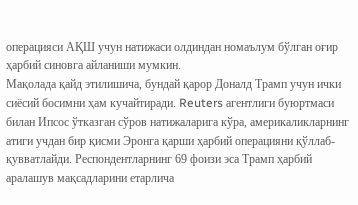операцияси АҚШ учун натижаси олдиндан номаълум бўлган оғир ҳарбий синовга айланиши мумкин.
Мақолада қайд этилишича, бундай қарор Доналд Трамп учун ички сиёсий босимни ҳам кучайтиради. Reuters агентлиги буюртмаси билан Ипсос ўтказган сўров натижаларига кўра, америкаликларнинг атиги учдан бир қисми Эронга қарши ҳарбий операцияни қўллаб-қувватлайди. Респондентларнинг 69 фоизи эса Трамп ҳарбий аралашув мақсадларини етарлича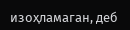изоҳламаган, деб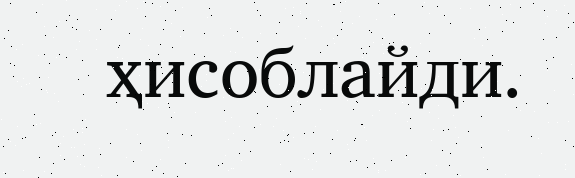ҳисоблайди.